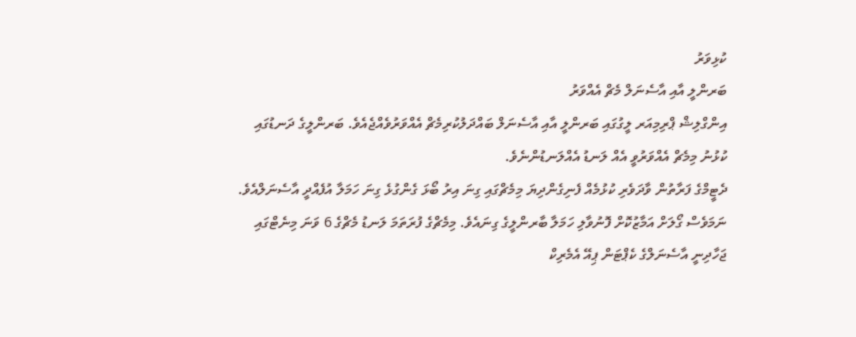ކުޅިވަރު
ބަރންލީ އާއި އާސެނަލް މެޗް އެއްވަރު
އިންގްލިޝް ޕްރިމިއަރ ލީގުގައި ބަރންލީ އާއި އާސެނަލް ބައްދަލުކުރިމެޗް އެއްވަރުވެއްޖެއެވެ. ބަރންލީގެ ދަނޑުގައި ކުޅުނު މިމެޗް އެއްވަރުވީ އެއް ލަނޑު އެއްލަނޑުންނެވެ.
ދެޓީމްގެ ފަރާތުން ވާދަވެރި ކުޅުމެއް ފެނިގެންދިޔަ މިމެޗްގައި ގިނަ އިރު ބޯޅަ ގެންގުޅެ ގިނަ ހަމަލާ އުފެއްދީ އާސެނަލްއެވެ. ނަމަވެސް ގޯލަށް އަމާޒުކޮށް ފޮނުވާލި ހަމަލާ ބާރންލީގެ ގިނައެވެ. މިމެޗްގެ ފުރަތަމަ ލަނޑު މެޗްގެ 6 ވަނަ މިނެޓްގައި ޖަހާދިނީ އާސެނަލްގެ ކެޕްޓަން ޕިއޭ އެމެރިކް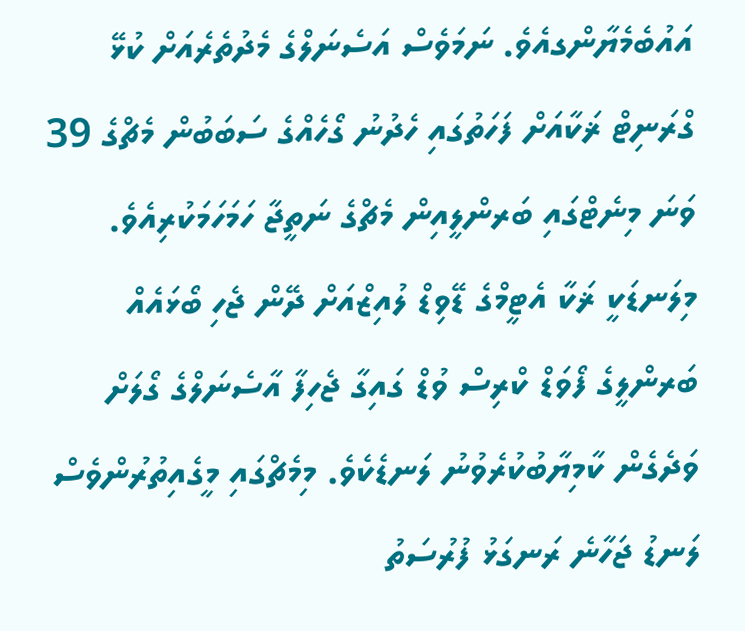އައުބެމެޔާންގއެވެ. ނަމަވެސް އަސެނަލްގެ މެދުތެރެއަށް ކުޅޭ ގްރަނިޓް ޜަކާއަށް ފަހަތުގައި ހެދުނު ގޯހެއްގެ ސަބަބުން މެޗްގެ 39 ވަނަ މިނެޓްގައި ބަރންލީއިން މެޗްގެ ނަތީޖާ ހަމަހަމަކުރިއެވެ. މިލަނޑަކީ ޜަކާ އެޓީމްގެ ޑޭވިޑް ލުއިޒްއަށް ދޭން ޖެހި ބޯޅައެއް ބަރންލީގެ ފޯވަޑް ކްރިސް ވުޑް ގައިގާ ޖެހިފާ އާސެނަލްގެ ގޯލަށް ވަދެގެން ކާމިޔާބުކުރެވުނު ލަނޑެކެވެ. މިމެޗްގައި މީގެއިތުރުންވެސް ލަނޑު ޖަހާނެ ރަނގަޅު ފުރުސަތު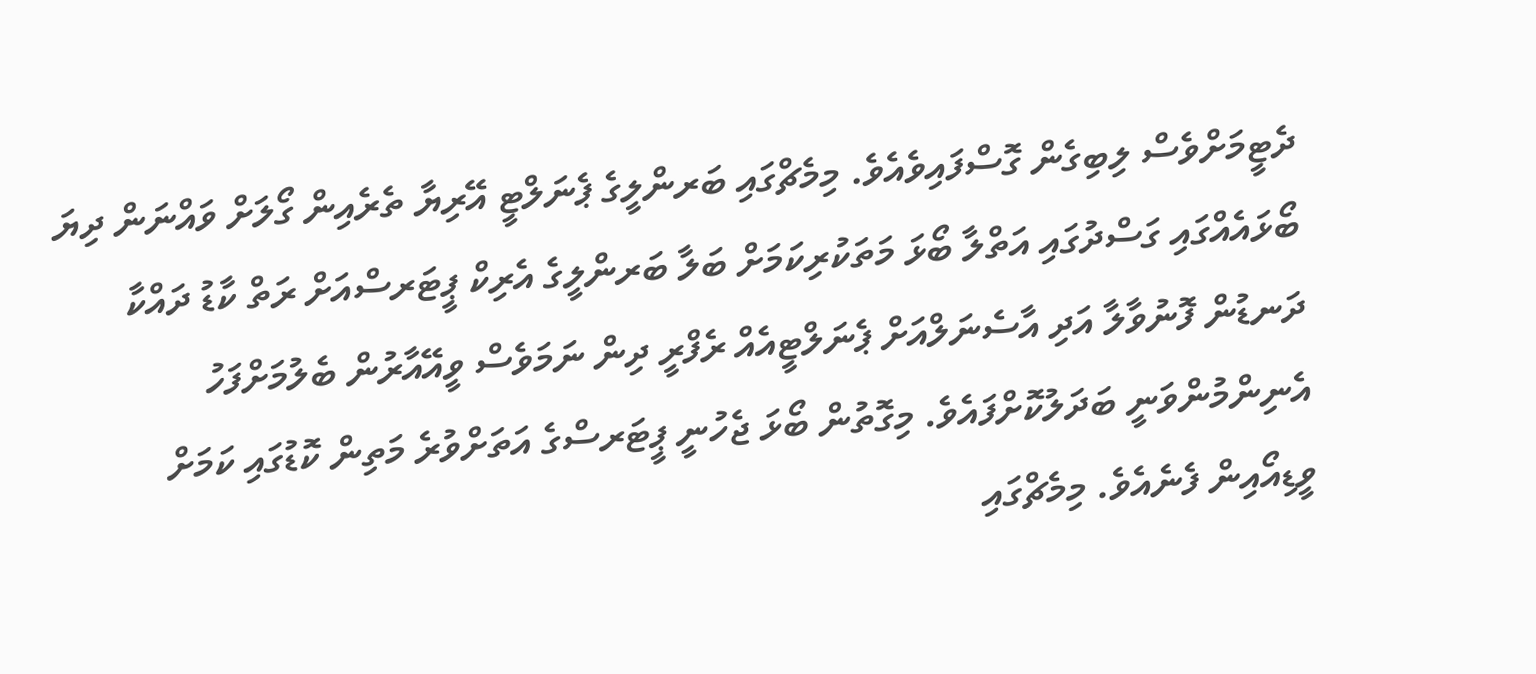ދެޓީމަށްވެސް ލިބިގެން ގޮސްފައިވެއެވެ. މިމެޗްގައި ބަރންލީގެ ޕެނަލްޓީ އޭރިޔާ ތެރެއިން ގޯލަށް ވައްނަން ދިޔަ ބޯޅައެއްގައި ގަސްދުގައި އަތްލާ ބޯޅަ މަތަކުރިކަމަށް ބަލާ ބަރންލީގެ އެރިކް ޕީޓަރސްއަށް ރަތް ކާޑު ދައްކާ ދަނޑުން ފޮނުވާލާ އަދި އާސެނަލްއަށް ޕެނަލްޓީއެއް ރެފްރީ ދިން ނަމަވެސް ވީއޭއާރުން ބެލުމަށްފަހު އެނިންމުންވަނީ ބަދަލުކޮށްފައެވެ. މިގޮތުން ބޯޅަ ޖެހުނީ ޕީޓަރސްގެ އަތަށްވުރެ މަތިން ކޮޑުގައި ކަމަށް ވީޑިއޯއިން ފެނެއެވެ. މިމެޗްގައި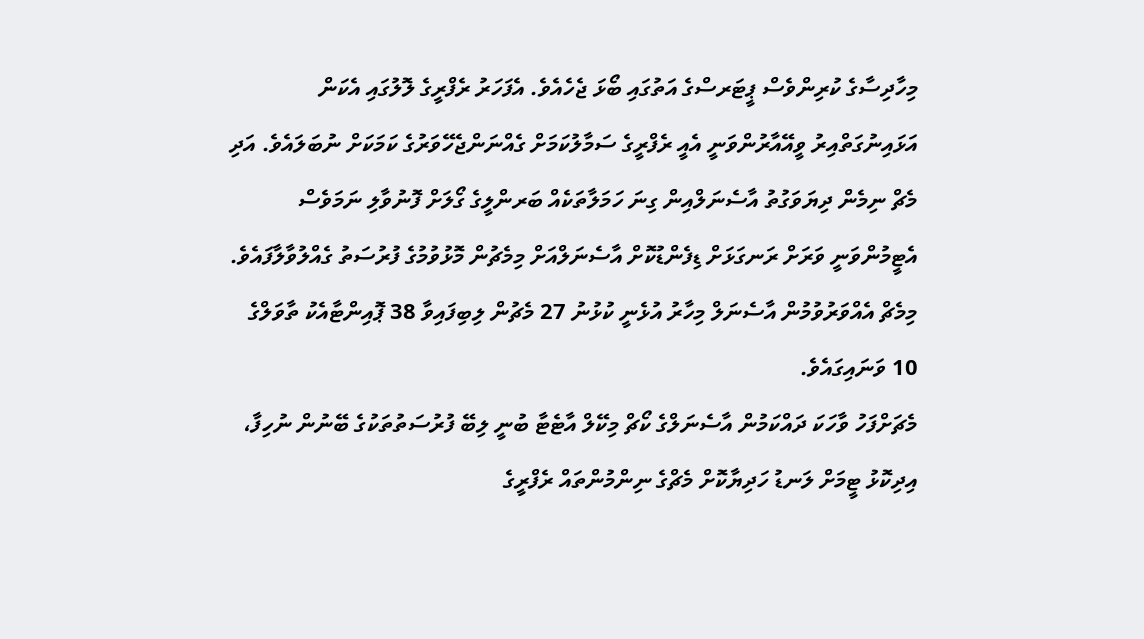މިހާދިސާގެ ކުރިންވެސް ޕީޓަރސްގެ އަތުގައި ބޯޅަ ޖެހެއެވެ. އެފަހަރު ރެފްރީގެ ލޮލުގައި އެކަން އަޅައިނުގަތްއިރު ވީއޭއާރުންވަނީ އެއީ ރެފްރީގެ ސަމާލުކަމަށް ގެއްނަންޖެހޭވަރުގެ ކަމަކަށް ނުބަލައެވެ. އަދި މެޗް ނިމެން ދިޔަވަގުތު އާސެނަލްއިން ގިނަ ހަމަލާތަކެއް ބަރންލީގެ ގޯލަށް ފޮނުވާލި ނަމަވެސް އެޓީމުންވަނީ ވަރަށް ރަނގަޅަށް ޑިފެންޑުކޮށް އާސެނަލްއަށް މިމެޗުން މޮޅުވުމުގެ ފުރުސަތު ގެއްލުވާލާފައެވެ.
މިމެޗް އެއްވަރުވުމުން އާސެނަލް މިހާރު އުޅެނީ ކުޅުނު 27 މެޗުން ލިބިފައިވާ 38 ޕޮއިންޓާއެކު ތާވަލްގެ 10 ވަނައިގައެވެ.
މެޗަށްފަހު ވާހަކަ ދައްކަމުން އާސެނަލްގެ ކޯޗް މިކޭލް އާޓެޓާ ބުނީ ލިބޭ ފުރުސަތުތަކުގެ ބޭނުން ނުހިފާ، އިދިކޮޅު ޓީމަށް ލަނޑު ހަދިޔާކޮށް މެޗްގެ ނިންމުންތައް ރެފްރީގެ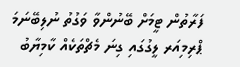ފަރާތުން ޓީމަށް ބޭނުންވާ ވަގުތު ނުލިބޭނަމަ ޕްރިމިއަރ ލީގުގައި ގިނަ މެޗްތަކެއް ކާމިޔާބު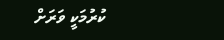ކުރުމަކީ ވަރަށް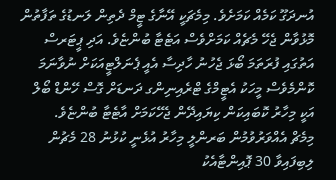އުނދަގޫ ކަމެއް ކަމަށެވެ. މިމެޗަކީ އޭނާގެ ޓީމް ދެތިން ލަނޑުގެ ތަފާތުން މޮޅުވާން ޖެހޭ މެޗެއް ކަމަށްވެސް އަޓެޓާ ބުންޏެވެ. އަދި ޕީޓަރސް އަތުގައި ފުރަތަމަ ބޯޅަ ޖެހުނު ހާދިސާ އެއީ ޕެނަލްޓީއަކަށް ނުވާނަމަ ކޮންމެވެސް މީހަކު އެޓީމްގެ ޓްރެއިނިންގ ދަނޑަށް ގޮސް ހޭންޑް ބޯލް އަކީ މިހާރު ކޮބައިކަން ކިޔައިދޭން ޖެހޭކަމަށް އާޓެޓާ ބުންޏެވެ.
މިމެޗް އެއްވަރުވުމުން ބަރންލީ މިހާރު އުޅެނީ ކުޅުނު 28 މެޗުން ލިބިފައިވާ 30 ޕޮއިންޓާއެކު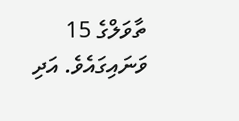ތާވަލްގެ 15 ވަނައިގައެވެ. އަދި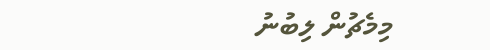މިމެޗުން ލިބުނު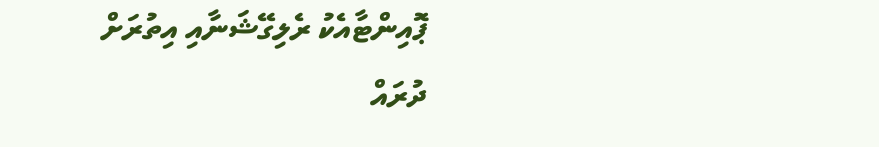ޕޮއިންޓާއެކު ރެލިގޭޝަނާއި އިތުރަށް ދުރައް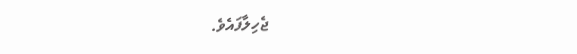ޖެހިލާފައެވެ.